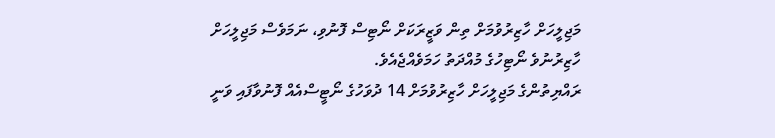މަޖިލީހަށް ހާޒިރުވުމަށް ތިން ވަޒީރަކަށް ނޯޓިސް ފޮނުވި، ނަމަވެސް މަޖިލީހަށް ހާޒިރުނުވެ ނޯޓިހުގެ މުއްދަތު ހަމަވެއްޖެއެވެ.
ރައްޔިތުންގެ މަޖިލީހަށް ހާޒިރުވުމަށް 14 ދުވަހުގެ ނޯޓީސްއެއް ފޮނުވާފައި ވަނީ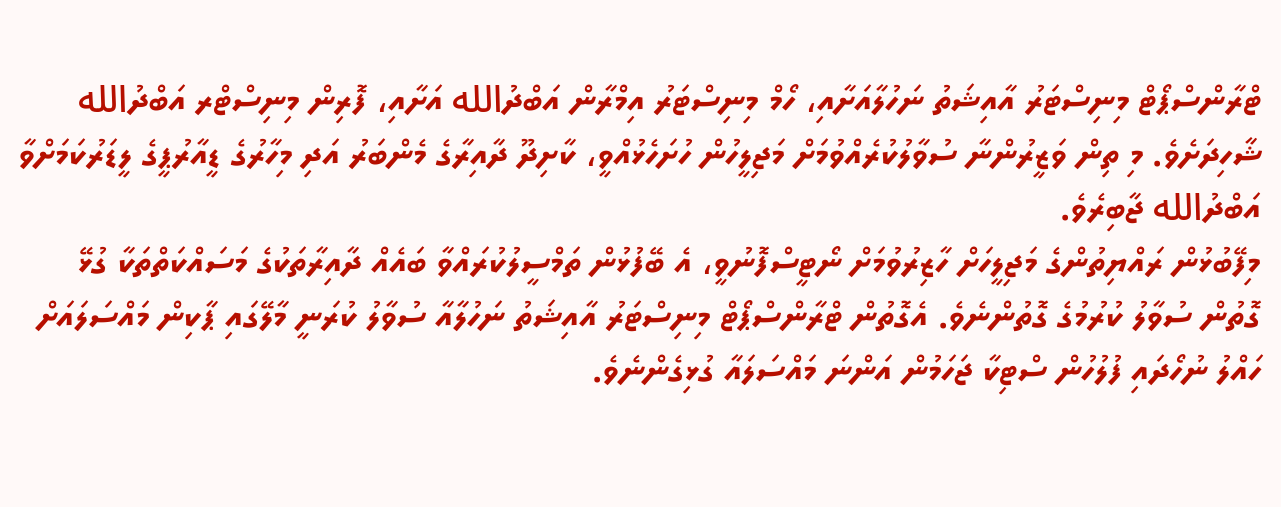ޓްރާންސްޕޯޓް މިނިސްޓަރު އާއިޝަތު ނަހުލާއަށާއި، ހޯމް މިނިސްޓަރު އިމްރާން އަބްދުالله އަށާއި، ފޮރިން މިނިސްޓްރ އަބްދުالله ޝާހިދަށެވެ. މި ތިން ވަޒީރުންނާ ސުވާލުކުރެއްވުމަށް މަޖިލީހުން ހުށަހެޅުއްވީ، ކާށިދޫ ދާއިރާގެ މެންބަރު އަދި މިހާރުގެ ޑީއާރުޕީގެ ލީޑަރުކަމަށްވާ އަބްދުالله ޖާބިރެވެ.
މިފޭބުޅުން ރައްޔިތުންގެ މަޖިލީހަށް ހާޒިރުވުމަށް ނޯޓީސްފޮނުވީ، އެ ބޭފުޅުން ތަމްސީލުކުރައްވާ ބައެއް ދާއިރާތަކުގެ މަސައްކަތްތަކާ ގުޅޭ ގޮތުން ސުވާލު ކުރުމުގެ ގޮތުންނެވެ. އެގޮތުން ޓްރާންސްޕޯޓް މިނިސްޓަރު އާއިޝަތު ނަހުލާއާ ސުވާލު ކުރަނީ މާލޭގައި ޕާކިން މައްސަލައަށް ހައްލު ނުހޯދައި ފުލުހުން ސްޓިކާ ޖަހަމުން އަންނަ މައްސަލައާ ގުޅިގެންނެވެ.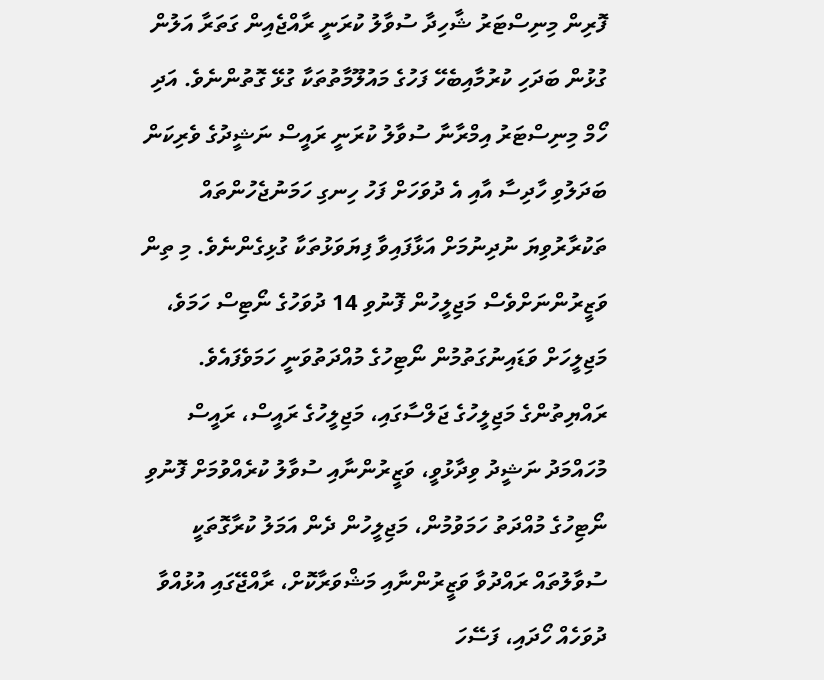ފޮރިން މިނިސްޓަރު ޝާހިދާ ސުވާލު ކުރަނީ ރާއްޖެއިން ގަތަރާ އަލުން ގުޅުން ބަދަހި ކުރުމާއިބެހޭ ފަހުގެ މައުލޫމާތުތަކާ ގުޅޭ ގޮތުންނެވެ. އަދި ހޯމް މިނިސްޓަރު އިމްރާނާ ސުވާލު ކުރަނީ ރައީސް ނަޝީދުގެ ވެރިކަން ބަދަލުވި ހާދިސާ އާއި އެ ދުވަހަށް ފަހު ހިނގި ހަމަނުޖެހުންތައް ތަކުރާރުވިޔަ ނުދިނުމަށް އަޅާފައިވާ ފިޔަވަޅުތަކާ ގުޅިގެންނެވެ. މި ތިން ވަޒީރުންނަށްވެސް މަޖިލީހުން ފޮނުވި 14 ދުވަހުގެ ނޯޓިސް ހަމަވެ، މަޖިލީހަށް ވަޑައިނުގަތުމުން ނޯޓިހުގެ މުއްދަތުވަނީ ހަމަވެފައެވެ.
ރައްޔިތުންގެ މަޖިލީހުގެ ޖަލްސާގައި، މަޖިލީހުގެ ރައީސް، ރައީސް މުހައްމަދު ނަޝީދު ވިދާޅުވީ، ވަޒީރުންނާއި ސުވާލު ކުރެއްވުމަށް ފޮނުވި ނޯޓިހުގެ މުއްދަތު ހަމަވުމުން، މަޖިލީހުން ދެން އަމަލު ކުރާގޮތަކީ ސުވާލުތައް ރައްދުވާ ވަޒީރުންނާއި މަޝްވަރާކޮށް، ރާއްޖޭގައި އުޅުއްވާ ދުވަހެއް ހޯދައި، ފަސޭހަ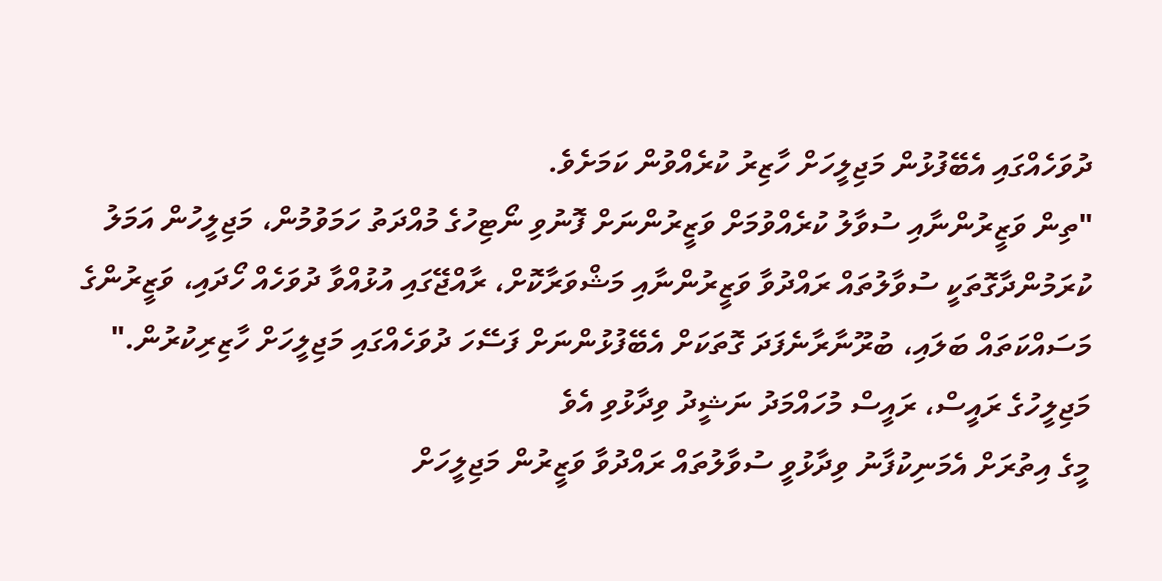ދުވަހެއްގައި އެބޭފުޅުން މަޖިލީހަށް ހާޒިރު ކުރެއްވުން ކަމަށެވެ.
"ތިން ވަޒީރުންނާއި ސުވާލު ކުރެއްވުމަށް ވަޒީރުންނަށް ފޮނުވި ނޯޓިހުގެ މުއްދަތު ހަމަވުމުން، މަޖިލީހުން އަމަލު ކުރަމުންދާގޮތަކީ ސުވާލުތައް ރައްދުވާ ވަޒީރުންނާއި މަޝްވަރާކޮށް، ރާއްޖޭގައި އުޅުއްވާ ދުވަހެއް ހޯދައި، ވަޒީރުންގެ މަސައްކަތައް ބަލައި، ބުރޫނާރާނެފަދަ ގޮތަކަށް އެބޭފުޅުންނަށް ފަސޭހަ ދުވަހެއްގައި މަޖިލީހަށް ހާޒިރިކުރުން."
މަޖިލީހުގެ ރައީސް، ރައީސް މުހައްމަދު ނަޝީދު ވިދާޅުވި އެވެ
މީގެ އިތުރަށް އެމަނިކުފާނު ވިދާޅުވީ ސުވާލުތައް ރައްދުވާ ވަޒީރުން މަޖިލީހަށް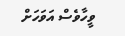ވީހާވެސް އަވަހަށް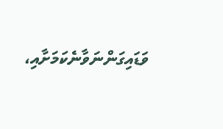ވަޑައިގަންނަވާނެކަމަށާއި،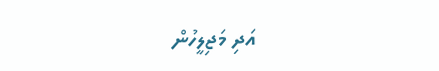އަދި މަޖިލީހުން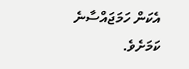އެކަން ހަމަޖައްސާނެ ކަމަށެވެ.